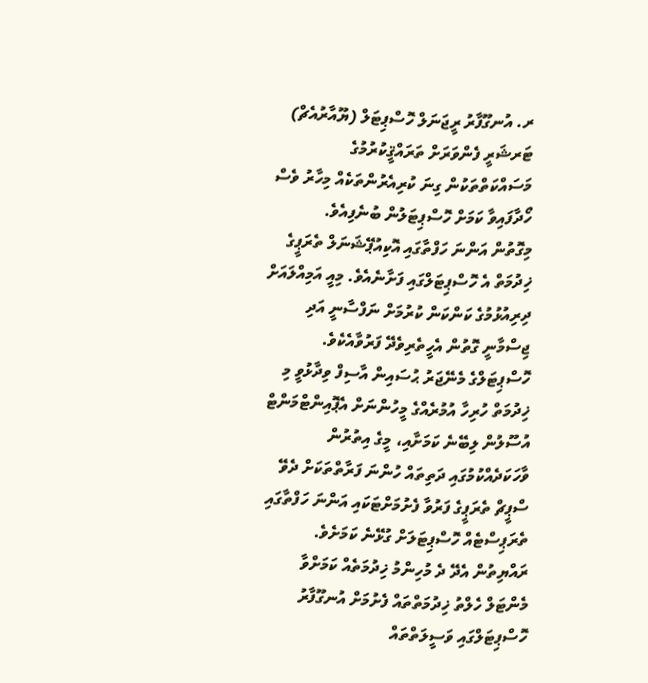ރ. އުނގޫފާރު ރީޖަނަލް ހޮސްޕިޓަލް (ޔޫއާރުއެޗް) ޓަރޝަރީ ފެންވަރަށް ތަރައްޤީކުރުމުގެ މަސައްކަތްތަކުން ގިނަ ކުރިއެރުންތަކެއް މިހާރު ވެސް ހޯދާފައިވާ ކަމަށް ހޮސްޕިޓަލުން ބުނެފިއެވެ.
މިގޮތުން އަންނަ ހަފްތާގައި އޮކިއުޕޭޝަނަލް ތެރަޕީގެ ޚިދުމަތް އެ ހޮސްޕިޓަލްގައި ފަށާނެއެވެ. މިއީ އަމިއްލައަށް ދިރިއުޅުމުގެ ކަންކަން ކުރުމަށް ނަފްސާނީ އަދި ޖިސްމާނީ ގޮތުން އެހީތެރިވެދޭ ފަރުވާއެކެވެ. ހޮސްޕިޓަލްގެ މެނޭޖަރު ޙުސައިން އާސިފް ވިދާޅުވީ މި ޚިދުމަތް ހުރިހާ އުމުރެއްގެ މީހުންނަށް އެޕޮއިންޓްމަންޓް އުސޫލުން ލިބޭނެ ކަމަށާއި، މީގެ އިތުރުން ވާހަކަދެއްކުމުގައި ދަތިތައް ހުންނަ ފަރާތްތަކަށް ދެވޭ ސްޕީޗް ތެރަޕީގެ ފަރުވާ ފެށުމަށްޓަކައި އަންނަ ހަފްތާގައި ތެރަޕިސްޓެއް ހޮސްޕިޓަލަށް ގުޅޭނެ ކަމަށެވެ.
ރައްޔިތުން އެދޭ ދެ މުހިންމު ޚިދުމަތެއް ކަމަށްވާ މެންޓަލް ހެލްތު ޚިދުމަތްތައް ފެށުމަށް އުނގޫފާރު ހޮސްޕިޓަލްގައި ވަސީލަތްތައް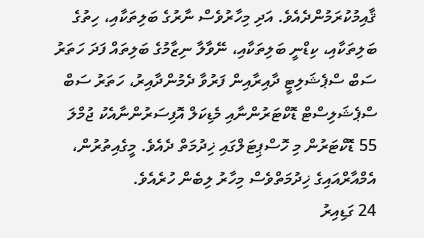ޤާއިމުކުރަމުންދެއެވެ. އަދި މިހާރުވެސް ނާރުގެ ބަލިތަކާއި، ހިތުގެ ބަލިތަކާއި، ކިޑްނީ ބަލިތަކާއި، ނޭވާލާ ނިޒާމުގެ ބަލިތައް ފަދަ ހަތަރު ސަބް ސްޕެޝަލިޓީ ދާއިރާއިން ފަރުވާ ދެމުންދާއިރު، ހަތަރު ސަބް ސްޕެޝަލިސްޓް ޑޮކްޓަރުންނާއި މެޑިކަލް އޮފިސަރުންނާއެކު ޖުމްލަ 55 ޑޮކްޓަރުން މި ހޮސްޕިޓަލްގައި ޚިދުމަތް ދެއެވެ. މީގެއިތުރުން، އެމްއާރްއައިގެ ޚިދުމަތްވެސް މިހާރު ލިބެން ހުރެއެވެ.
24 ގަޑިއިރު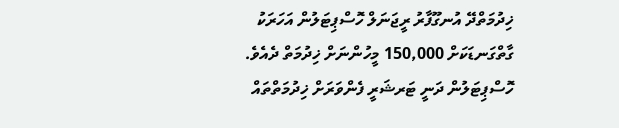ޚިދުމަތްދޭ އުނގޫފާރު ރީޖަނަލް ހޮސްޕިޓަލުން އަހަރަކު ގާތްގަނޑަކަށް 150,000 މީހުންނަށް ޚިދުމަތް ދެއެވެ. ހޮސްޕިޓަލުން ދަނީ ޓަރޝަރީ ފެންވަރަށް ޚިދުމަތްތައް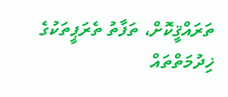ތަރައްޤީކޮށް، ތަފާތު ތެރަޕީތަކުގެ ޚިދުމަތްތައް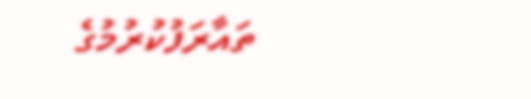ތައާރަފުކުރުމުގެ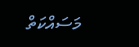މަސައްކަތް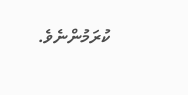ކުރަމުންނެވެ.